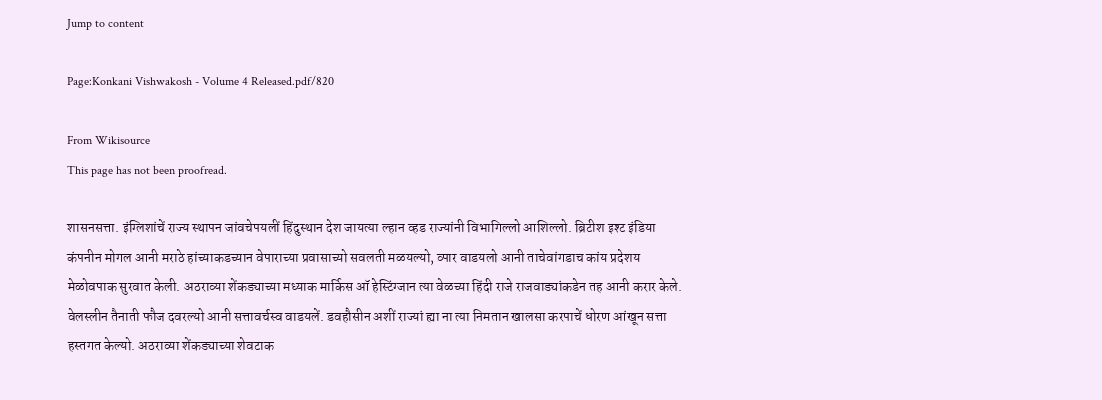Jump to content

Page:Konkani Vishwakosh - Volume 4 Released.pdf/820

From Wikisource
This page has not been proofread.

शासनसत्ता. इंग्लिशांचें राज्य स्थापन जांवचेपयलीं हिंदुस्थान देश जायत्या ल्हान व्हड राज्यांनी विभागिल्लो आशिल्लो. ब्रिटीश इश्ट इंडिया कंपनीन मोगल आनी मराठे हांच्याकडच्यान वेपाराच्या प्रवासाच्यो सवलती मळयल्यो, व्पार वाडयलो आनी ताचेवांगडाच कांय प्रदेशय मेळोवपाक सुरवात केली. अठराव्या शेंकड्याच्या मध्याक मार्किस ऑ हेस्टिंग्जान त्या वेळच्या हिंदी राजे राजवाड्यांकडेन तह आनी करार केले. वेलस्लीन तैनाती फौज दवरल्यो आनी सत्तावर्चस्व वाडयलें. डवहौसीन अशीं राज्यां ह्या ना त्या निमतान खालसा करपाचें धोरण आंखून सत्ता हस्तगत केल्यो. अठराव्या शेंकड्याच्या शेवटाक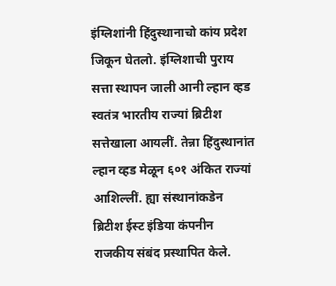इंग्लिशांनी हिंदुस्थानाचो कांय प्रदेश जिकून घेतलो. इंग्लिशाची पुराय सत्ता स्थापन जाली आनी ल्हान व्हड स्वतंत्र भारतीय राज्यां ब्रिटीश सत्तेखाला आयलीं. तेन्ना हिंदुस्थानांत ल्हान व्हड मेळून ६०१ अंकित राज्यां आशिल्लीं. ह्या संस्थानांकडेन ब्रिटीश ईस्ट इंडिया कंपनीन राजकीय संबंद प्रस्थापित केले.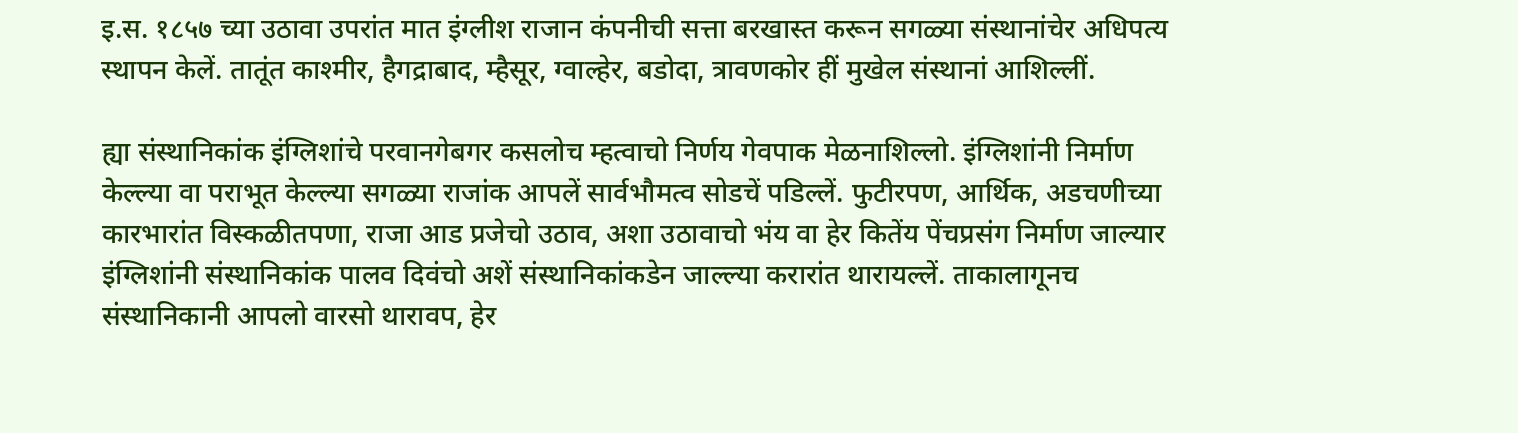इ.स. १८५७ च्या उठावा उपरांत मात इंग्लीश राजान कंपनीची सत्ता बरखास्त करून सगळ्या संस्थानांचेर अधिपत्य स्थापन केलें. तातूंत काश्मीर, हैगद्राबाद, म्हैसूर, ग्वाल्हेर, बडोदा, त्रावणकोर हीं मुखेल संस्थानां आशिल्लीं.

ह्या संस्थानिकांक इंग्लिशांचे परवानगेबगर कसलोच म्हत्वाचो निर्णय गेवपाक मेळनाशिल्लो. इंग्लिशांनी निर्माण केल्ल्या वा पराभूत केल्ल्या सगळ्या राजांक आपलें सार्वभौमत्व सोडचें पडिल्लें. फुटीरपण, आर्थिक, अडचणीच्या कारभारांत विस्कळीतपणा, राजा आड प्रजेचो उठाव, अशा उठावाचो भंय वा हेर कितेंय पेंचप्रसंग निर्माण जाल्यार इंग्लिशांनी संस्थानिकांक पालव दिवंचो अशें संस्थानिकांकडेन जाल्ल्या करारांत थारायल्लें. ताकालागूनच संस्थानिकानी आपलो वारसो थारावप, हेर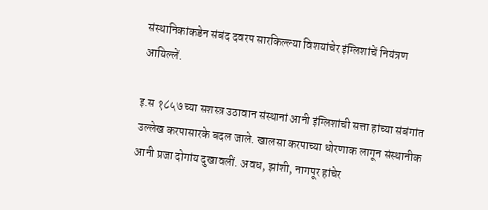संस्थानिकांकडेन संबंद दवरप सारकिल्ल्या विशयांचेर इंग्लिशांचें नियंत्रण आयिल्लें.

इ.स १८५७ च्या सशस्त्र उठावान संस्थानां आनी इंग्लिशांची सत्ता हांच्या संबंगांत उल्लेख करपासारके बदल जाले. खालसा करपाच्या धोरणाक लागून संस्थानीक आनी प्रजा दोगांय दुखावलीं. अवध, झांशी, नागपूर हांचेर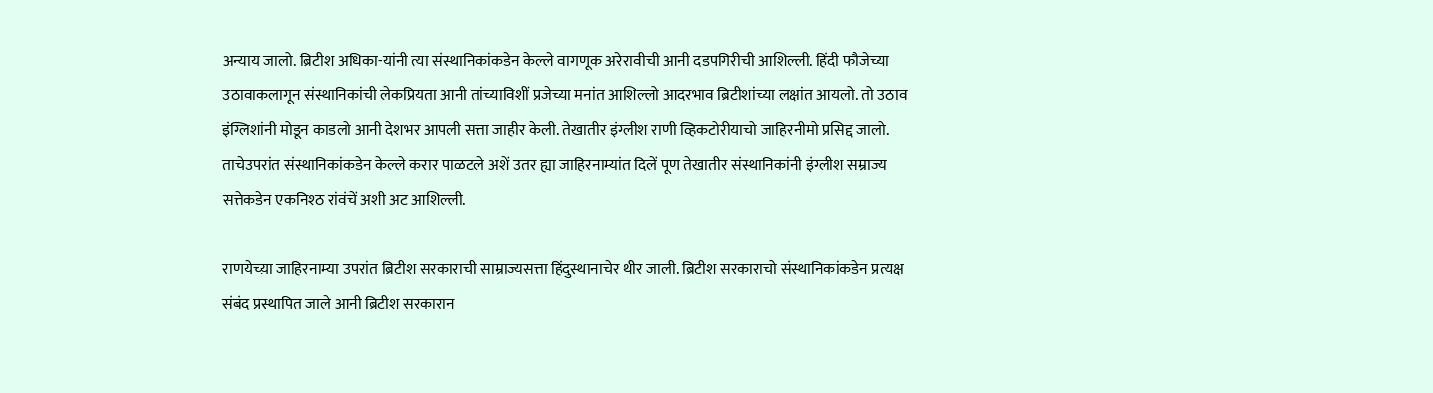अन्याय जालो. ब्रिटीश अधिका-यांनी त्या संस्थानिकांकडेन केल्ले वागणूक अरेरावीची आनी दडपगिरीची आशिल्ली. हिंदी फौजेच्या उठावाकलागून संस्थानिकांची लेकप्रियता आनी तांच्याविशीं प्रजेच्या मनांत आशिल्लो आदरभाव ब्रिटीशांच्या लक्षांत आयलो. तो उठाव इंग्लिशांनी मोडून काडलो आनी देशभर आपली सत्ता जाहीर केली. तेखातीर इंग्लीश राणी व्हिकटोरीयाचो जाहिरनीमो प्रसिद्द जालो. ताचेउपरांत संस्थानिकांकडेन केल्ले करार पाळटले अशें उतर ह्या जाहिरनाम्यांत दिलें पूण तेखातीर संस्थानिकांनी इंग्लीश सम्राज्य सत्तेकडेन एकनिश्ठ रांवंचें अशी अट आशिल्ली.

राणयेच्य़ा जाहिरनाम्या उपरांत ब्रिटीश सरकाराची साम्राज्यसत्ता हिंदुस्थानाचेर थीर जाली. ब्रिटीश सरकाराचो संस्थानिकांकडेन प्रत्यक्ष संबंद प्रस्थापित जाले आनी ब्रिटीश सरकारान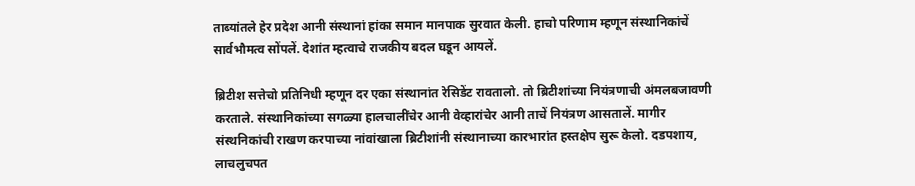ताब्यांतले हेर प्रदेश आनी संस्थानां हांका समान मानपाक सुरवात केली. हाचो परिणाम म्हणून संस्थानिकांचें सार्वभौमत्व सोंपलें. देशांत म्हत्वाचे राजकीय बदल घडून आयलें.

ब्रिटीश सत्तेचो प्रतिनिधी म्हणून दर एका संस्थानांत रेसिडेंट रावतालो. तो ब्रिटीशांच्या नियंत्रणाची अंमलबजावणी करताले. संस्थानिकांच्या सगळ्या हालचालींचेर आनी वेव्हारांचेर आनी ताचें नियंत्रण आसतालें. मागीर संस्थनिकांची राखण करपाच्या नांवांखाला ब्रिटीशांनी संस्थानाच्या कारभारांत हस्तक्षेप सुरू केलो. दडपशाय, लाचलुचपत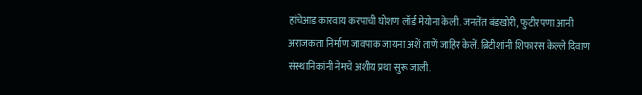हांचेआड कारवाय करपाची घोशण लॉर्ड मेयोना केली. जनतेंत बंडखोरी, फुटीरपणा आनी अराजकता निर्माण जावपाक जायना अशें ताणें जाहिर केलें. ब्रिटीशांनी शिफारस केल्ले दिवाण संस्थानिकांनी नेमचे अशीय प्रथा सुरू जाली.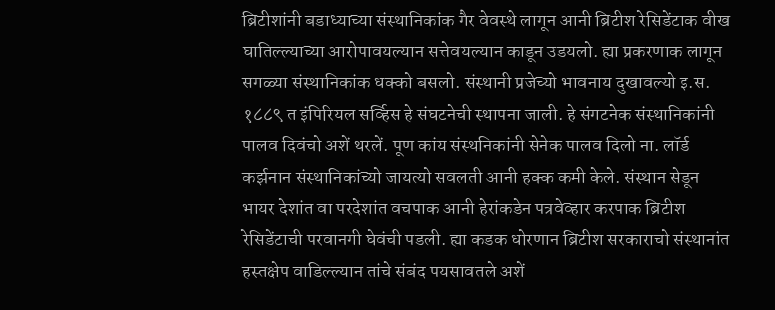ब्रिटीशांनी बडाध्याच्या संस्थानिकांक गैर वेवस्थे लागून आनी ब्रिटीश रेसिडेंटाक वीख घातिल्ल्याच्या आरोपावयल्यान सत्तेवयल्यान काडून उडयलो. ह्या प्रकरणाक लागून सगळ्या संस्थानिकांक धक्को बसलो. संस्थानी प्रजेच्यो भावनाय दुखावल्यो इ.स. १८८९ त इंपिरियल सर्व्हिस हे संघटनेची स्थापना जाली. हे संगटनेक संस्थानिकांनी पालव दिवंचो अशें थरलें. पूण कांय संस्थनिकांनी सेनेक पालव दिलो ना. लॉर्ड कर्झनान संस्थानिकांच्यो जायत्यो सवलती आनी हक्क कमी केले. संस्थान सेडून भायर देशांत वा परदेशांत वचपाक आनी हेरांकडेन पत्रवेव्हार करपाक ब्रिटीश रेसिडेंटाची परवानगी घेवंची पडली. ह्या कडक धोरणान ब्रिटीश सरकाराचो संस्थानांत हस्तक्षेप वाडिल्ल्यान तांचे संबंद पयसावतले अशें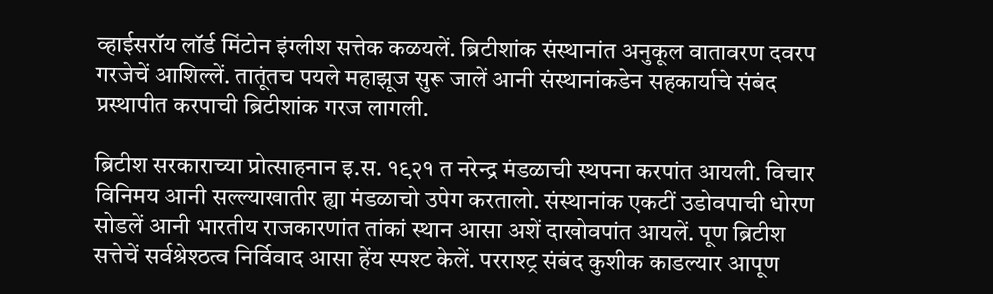व्हाईसरॉय लॉर्ड मिंटोन इंग्लीश सत्तेक कळयलें. ब्रिटीशांक संस्थानांत अनुकूल वातावरण दवरप गरजेचें आशिल्लें. तातूंतच पयले महाझूज सुरू जालें आनी संस्थानांकडेन सहकार्याचे संबंद प्रस्थापीत करपाची ब्रिटीशांक गरज लागली.

ब्रिटीश सरकाराच्या प्रोत्साहनान इ.स. १९२१ त नरेन्द्र मंडळाची स्थपना करपांत आयली. विचार विनिमय आनी सल्ल्याखातीर ह्या मंडळाचो उपेग करतालो. संस्थानांक एकटीं उडोवपाची धोरण सोडलें आनी भारतीय राजकारणांत तांकां स्थान आसा अशें दाखोवपांत आयलें. पूण ब्रिटीश सत्तेचें सर्वश्रेश्ठत्व निर्विवाद आसा हेंय स्पश्ट केलें. परराश्ट्र संबंद कुशीक काडल्यार आपूण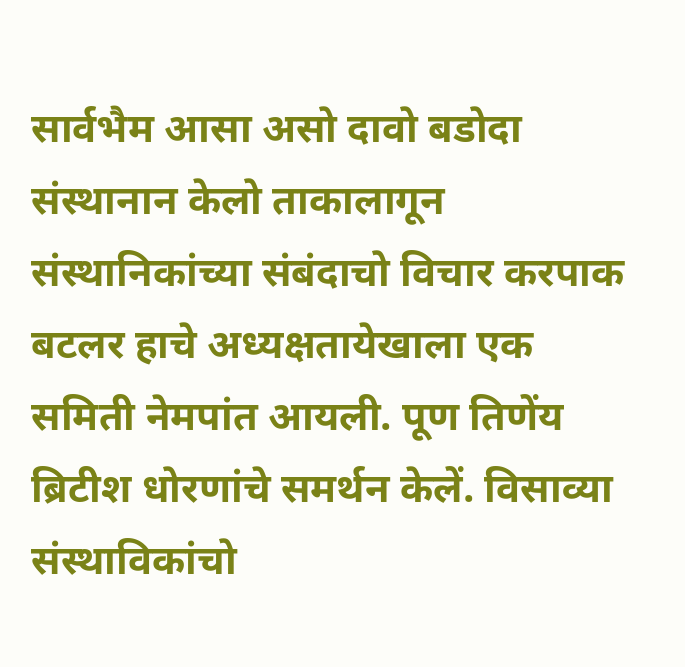सार्वभैम आसा असो दावो बडोदा संस्थानान केलो ताकालागून संस्थानिकांच्या संबंदाचो विचार करपाक बटलर हाचे अध्यक्षतायेखाला एक समिती नेमपांत आयली. पूण तिणेंय ब्रिटीश धोरणांचे समर्थन केलें. विसाव्या संस्थाविकांचो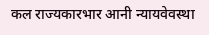कल राज्यकारभार आनी न्यायवेवस्था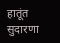हातूंत सुदारणा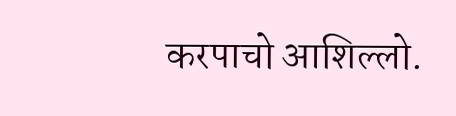करपाचो आशिल्लो.